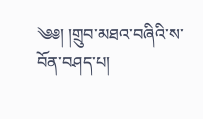༄༅། །གྲུབ་མཐའ་བཞིའི་ས་བོན་བཤད་པ།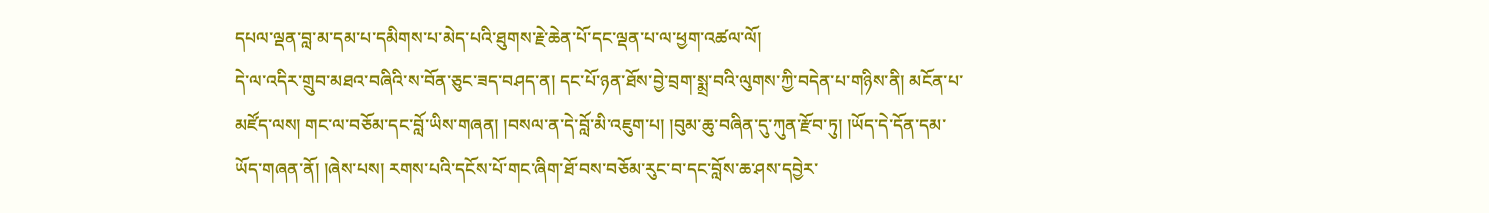དཔལ་ལྡན་བླ་མ་དམ་པ་དམིགས་པ་མེད་པའི་ཐུགས་རྗེ་ཆེན་པོ་དང་ལྡན་པ་ལ་ཕྱག་འཚལ་ལོ།
དེ་ལ་འདིར་གྲུབ་མཐའ་བཞིའི་ས་བོན་ཅུང་ཟད་བཤད་ན། དང་པོ་ཉན་ཐོས་བྱེ་བྲག་སྨྲ་བའི་ལུགས་ཀྱི་བདེན་པ་གཉིས་ནི། མངོན་པ་མཛོད་ལས། གང་ལ་བཅོམ་དང་བློ་ཡིས་གཞན། །བསལ་ན་དེ་བློ་མི་འཇུག་པ། །བུམ་ཆུ་བཞིན་དུ་ཀུན་རྫོབ་ཏུ། །ཡོད་དེ་དོན་དམ་ཡོད་གཞན་ནོ། །ཞེས་པས། རགས་པའི་དངོས་པོ་གང་ཞིག་ཐོ་བས་བཅོམ་རུང་བ་དང་བློས་ཆ་ཤས་དབྱེར་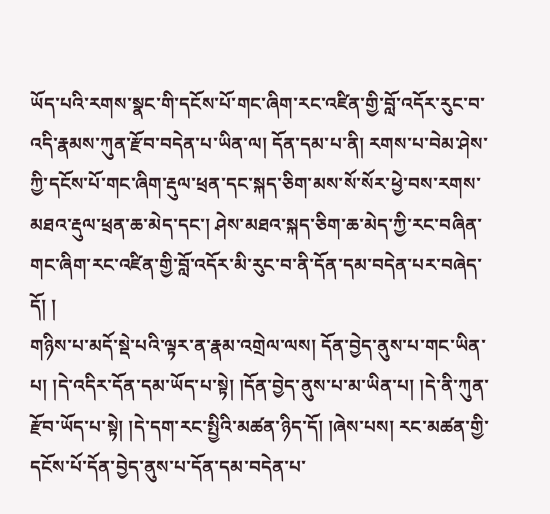ཡོད་པའི་རགས་སྣང་གི་དངོས་པོ་གང་ཞིག་རང་འཛིན་གྱི་བློ་འདོར་རུང་བ་འདི་རྣམས་ཀུན་རྫོབ་བདེན་པ་ཡིན་ལ། དོན་དམ་པ་ནི། རགས་པ་བེམ་ཤེས་ཀྱི་དངོས་པོ་གང་ཞིག་རྡུལ་ཕྲན་དང་སྐད་ཅིག་མས་སོ་སོར་ཕྱེ་བས་རགས་མཐའ་རྡུལ་ཕྲན་ཆ་མེད་དང་། ཤེས་མཐའ་སྐད་ཅིག་ཆ་མེད་ཀྱི་རང་བཞིན་གང་ཞིག་རང་འཛིན་གྱི་བློ་འདོར་མི་རུང་བ་ནི་དོན་དམ་བདེན་པར་བཞེད་དོ། །
གཉིས་པ་མདོ་སྡེ་པའི་ལྟར་ན་རྣམ་འགྲེལ་ལས། དོན་བྱེད་ནུས་པ་གང་ཡིན་པ། །དེ་འདིར་དོན་དམ་ཡོད་པ་སྟེ། །དོན་བྱེད་ནུས་པ་མ་ཡིན་པ། །དེ་ནི་ཀུན་རྫོབ་ཡོད་པ་སྟེ། །དེ་དག་རང་སྤྱིའི་མཚན་ཉིད་དོ། །ཞེས་པས། རང་མཚན་གྱི་དངོས་པོ་དོན་བྱེད་ནུས་པ་དོན་དམ་བདེན་པ་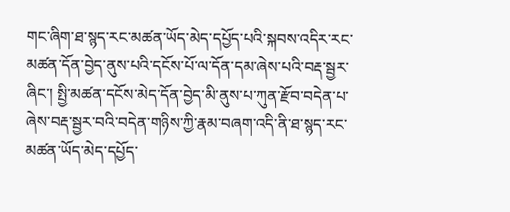གང་ཞིག་ཐ་སྙད་རང་མཚན་ཡོད་མེད་དཔྱོད་པའི་སྐབས་འདིར་རང་མཚན་དོན་བྱེད་ནུས་པའི་དངོས་པོ་ལ་དོན་དམ་ཞེས་པའི་བརྡ་སྦྱར་ཞིང་། སྤྱི་མཚན་དངོས་མེད་དོན་བྱེད་མི་ནུས་པ་ཀུན་རྫོབ་བདེན་པ་ཞེས་བརྡ་སྦྱར་བའི་བདེན་གཉིས་ཀྱི་རྣམ་བཞག་འདི་ནི་ཐ་སྙད་རང་མཚན་ཡོད་མེད་དཔྱོད་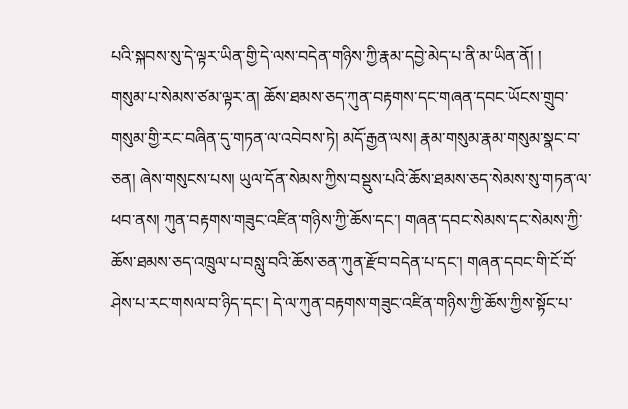པའི་སྐབས་སུ་དེ་ལྟར་ཡིན་གྱི་དེ་ལས་བདེན་གཉིས་ཀྱི་རྣམ་དབྱེ་མེད་པ་ནི་མ་ཡིན་ནོ། །
གསུམ་པ་སེམས་ཙམ་ལྟར་ན། ཆོས་ཐམས་ཅད་ཀུན་བརྟགས་དང་གཞན་དབང་ཡོངས་གྲུབ་གསུམ་གྱི་རང་བཞིན་དུ་གཏན་ལ་འབེབས་ཏེ། མདོ་རྒྱན་ལས། རྣམ་གསུམ་རྣམ་གསུམ་སྣང་བ་ཅན། ཞེས་གསུངས་པས། ཡུལ་དོན་སེམས་ཀྱིས་བསྡུས་པའི་ཆོས་ཐམས་ཅད་སེམས་སུ་གཏན་ལ་ཕབ་ནས། ཀུན་བརྟགས་གཟུང་འཛིན་གཉིས་ཀྱི་ཆོས་དང་། གཞན་དབང་སེམས་དང་སེམས་ཀྱི་ཆོས་ཐམས་ཅད་འཁྲུལ་པ་བསླུ་བའི་ཆོས་ཅན་ཀུན་རྫོབ་བདེན་པ་དང་། གཞན་དབང་གི་ངོ་བོ་ཤེས་པ་རང་གསལ་བ་ཉིད་དང་། དེ་ལ་ཀུན་བརྟགས་གཟུང་འཛིན་གཉིས་ཀྱི་ཆོས་ཀྱིས་སྟོང་པ་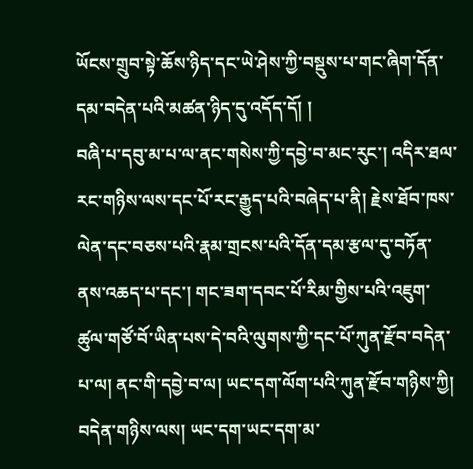ཡོངས་གྲུབ་སྟེ་ཆོས་ཉིད་དང་ཡེ་ཤེས་ཀྱི་བསྡུས་པ་གང་ཞིག་དོན་དམ་བདེན་པའི་མཚན་ཉིད་དུ་འདོད་དོ། །
བཞི་པ་དབུ་མ་པ་ལ་ནང་གསེས་ཀྱི་དབྱེ་བ་མང་རུང་། འདིར་ཐལ་རང་གཉིས་ལས་དང་པོ་རང་རྒྱུད་པའི་བཞེད་པ་ནི། རྗེས་ཐོབ་ཁས་ལེན་དང་བཅས་པའི་རྣམ་གྲངས་པའི་དོན་དམ་རྩལ་དུ་བཏོན་ནས་འཆད་པ་དང་། གང་ཟག་དབང་པོ་རིམ་གྱིས་པའི་འཇུག་ཚུལ་གཙོ་བོ་ཡིན་པས་དེ་བའི་ལུགས་ཀྱི་དང་པོ་ཀུན་རྫོབ་བདེན་པ་ལ། ནང་གི་དབྱེ་བ་ལ། ཡང་དག་ལོག་པའི་ཀུན་རྫོབ་གཉིས་ཀྱི། བདེན་གཉིས་ལས། ཡང་དག་ཡང་དག་མ་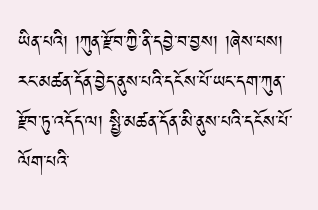ཡིན་པའི། །ཀུན་རྫོབ་ཀྱི་ནི་དབྱེ་བ་བྱས། །ཞེས་པས། རང་མཚན་དོན་བྱེད་ནུས་པའི་དངོས་པོ་ཡང་དག་ཀུན་རྫོབ་ཏུ་འདོད་ལ། སྤྱི་མཚན་དོན་མི་ནུས་པའི་དངོས་པོ་ལོག་པའི་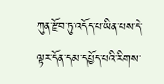ཀུན་རྫོབ་ཏུ་འདོད་པ་ཡིན་པས་དེ་ལྟར་དོན་དམ་དཔྱོད་པའི་རིགས་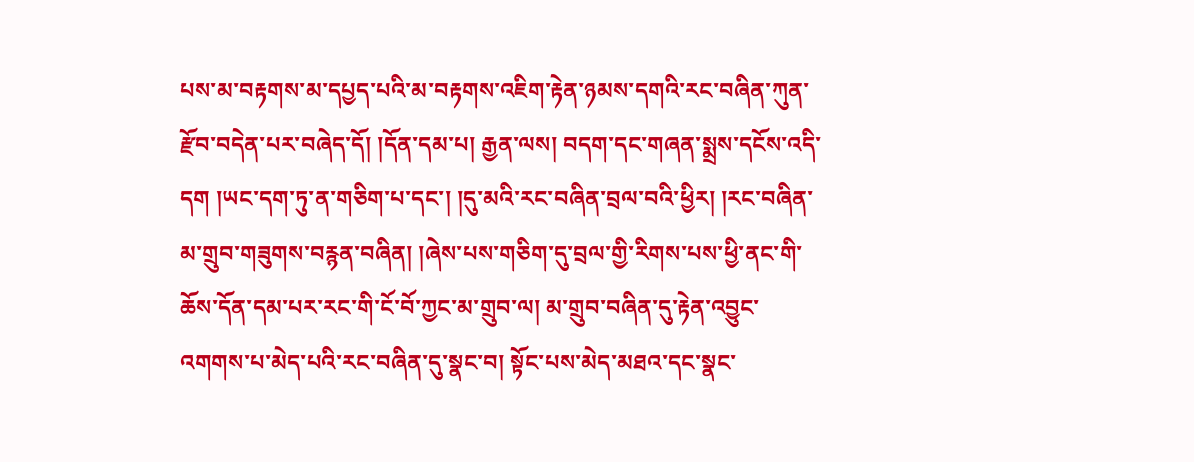པས་མ་བརྟགས་མ་དཔྱད་པའི་མ་བརྟགས་འཇིག་རྟེན་ཉམས་དགའི་རང་བཞིན་ཀུན་རྫོབ་བདེན་པར་བཞེད་དོ། །དོན་དམ་པ། རྒྱན་ལས། བདག་དང་གཞན་སྨྲས་དངོས་འདི་དག །ཡང་དག་ཏུ་ན་གཅིག་པ་དང་། །དུ་མའི་རང་བཞིན་བྲལ་བའི་ཕྱིར། །རང་བཞིན་མ་གྲུབ་གཟུགས་བརྙན་བཞིན། །ཞེས་པས་གཅིག་དུ་བྲལ་གྱི་རིགས་པས་ཕྱི་ནང་གི་ཆོས་དོན་དམ་པར་རང་གི་ངོ་བོ་ཀྱང་མ་གྲུབ་ལ། མ་གྲུབ་བཞིན་དུ་རྟེན་འབྱུང་འགགས་པ་མེད་པའི་རང་བཞིན་དུ་སྣང་བ། སྟོང་པས་མེད་མཐའ་དང་སྣང་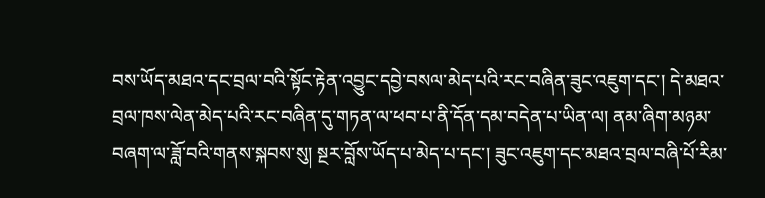བས་ཡོད་མཐའ་དང་བྲལ་བའི་སྟོང་རྟེན་འབྱུང་དབྱེ་བསལ་མེད་པའི་རང་བཞིན་ཟུང་འཇུག་དང་། དེ་མཐའ་བྲལ་ཁས་ལེན་མེད་པའི་རང་བཞིན་དུ་གཏན་ལ་ཕབ་པ་ནི་དོན་དམ་བདེན་པ་ཡིན་ལ། ནམ་ཞིག་མཉམ་བཞག་ལ་ཟློ་བའི་གནས་སྐབས་སུ། སྔར་བློས་ཡོད་པ་མེད་པ་དང་། ཟུང་འཇུག་དང་མཐའ་བྲལ་བཞི་པོ་རིམ་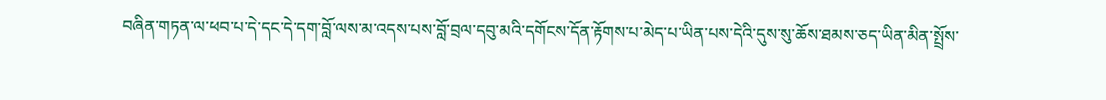བཞིན་གཏན་ལ་ཕབ་པ་དེ་དང་དེ་དག་བློ་ལས་མ་འདས་པས་བློ་བྲལ་དབུ་མའི་དགོངས་དོན་རྟོགས་པ་མེད་པ་ཡིན་པས་དེའི་དུས་སུ་ཆོས་ཐམས་ཅད་ཡིན་མིན་སྤྲོས་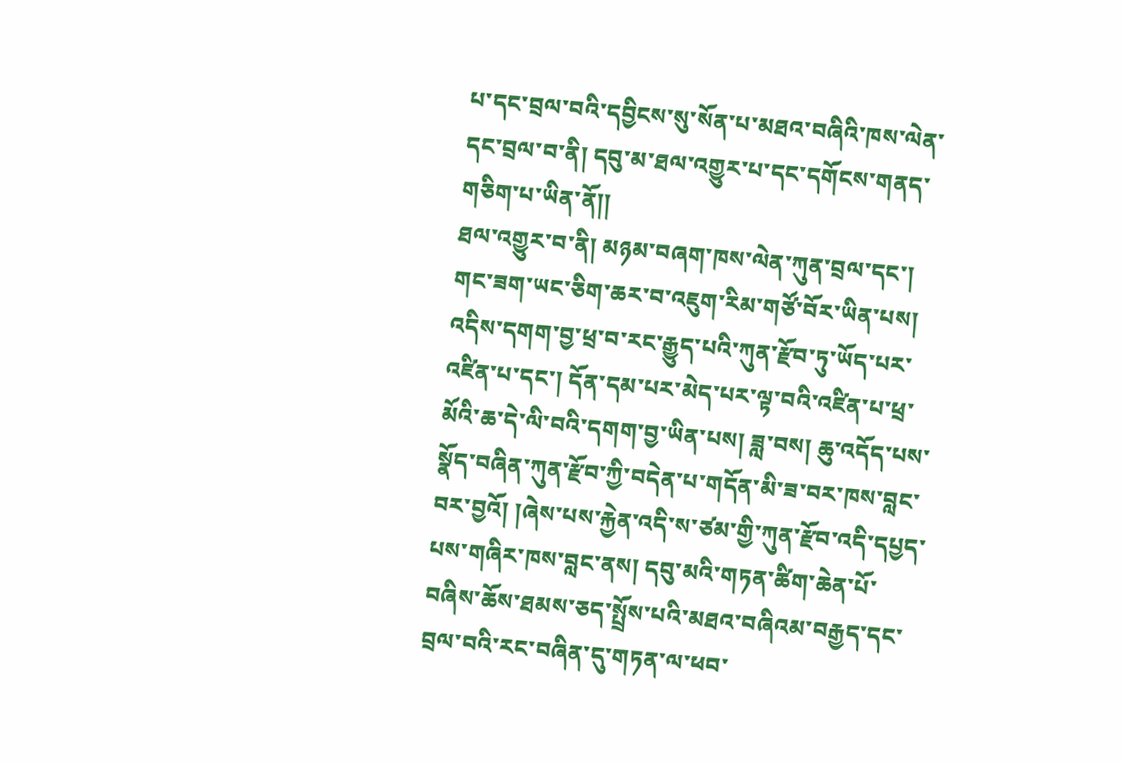པ་དང་བྲལ་བའི་དབྱིངས་སུ་སོན་པ་མཐའ་བཞིའི་ཁས་ལེན་དང་བྲལ་བ་ནི། དབུ་མ་ཐལ་འགྱུར་པ་དང་དགོངས་གནད་གཅིག་པ་ཡིན་ནོ།།
ཐལ་འགྱུར་བ་ནི། མཉམ་བཞག་ཁས་ལེན་ཀུན་བྲལ་དང་། གང་ཟག་ཡང་ཅིག་ཆར་བ་འཇུག་རིམ་གཙོ་བོར་ཡིན་པས། འདིས་དགག་བྱ་ཕྲ་བ་རང་རྒྱུད་པའི་ཀུན་རྫོབ་ཏུ་ཡོད་པར་འཛིན་པ་དང་། དོན་དམ་པར་མེད་པར་ལྟ་བའི་འཛིན་པ་ཕྲ་མོའི་ཆ་དེ་ལི་བའི་དགག་བྱ་ཡིན་པས། ཟླ་བས། ཆུ་འདོད་པས་སྣོད་བཞིན་ཀུན་རྫོབ་ཀྱི་བདེན་པ་གདོན་མི་ཟ་བར་ཁས་བླང་བར་བྱའོ། །ཞེས་པས་རྐྱེན་འདི་ས་ཙམ་གྱི་ཀུན་རྫོབ་འདི་དཔྱད་པས་གཞིར་ཁས་བླང་ནས། དབུ་མའི་གཏན་ཚིག་ཆེན་པོ་བཞིས་ཆོས་ཐམས་ཅད་སྤྲོས་པའི་མཐའ་བཞིའམ་བརྒྱད་དང་བྲལ་བའི་རང་བཞིན་དུ་གཏན་ལ་ཕབ་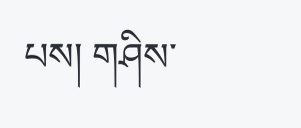པས། གཤིས་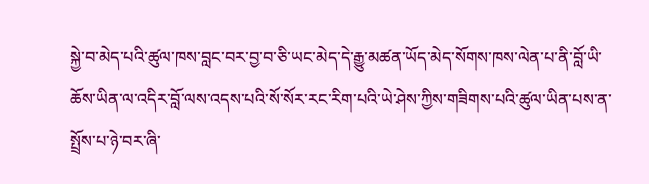སྐྱེ་བ་མེད་པའི་ཚུལ་ཁས་བླང་བར་བྱ་བ་ཅི་ཡང་མེད་དེ་རྒྱུ་མཚན་ཡོད་མེད་སོགས་ཁས་ལེན་པ་ནི་བློ་ཡི་ཆོས་ཡིན་ལ་འདིར་བློ་ལས་འདས་པའི་སོ་སོར་རང་རིག་པའི་ཡེ་ཤེས་ཀྱིས་གཟིགས་པའི་ཚུལ་ཡིན་པས་ན་སྤྲོས་པ་ཉེ་བར་ཞི་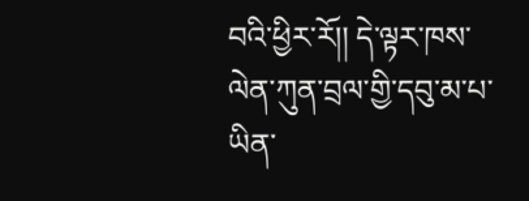བའི་ཕྱིར་རོ།། དེ་ལྟར་ཁས་ལེན་ཀུན་བྲལ་གྱི་དབུ་མ་པ་ཡིན་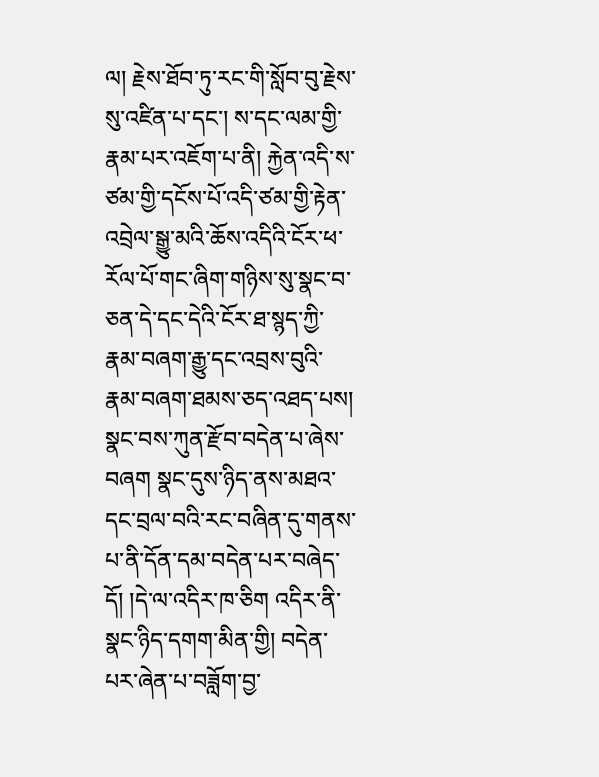ལ། རྗེས་ཐོབ་ཏུ་རང་གི་སློབ་བུ་རྗེས་སུ་འཛིན་པ་དང་། ས་དང་ལམ་གྱི་རྣམ་པར་འཇོག་པ་ནི། རྐྱེན་འདི་ས་ཙམ་གྱི་དངོས་པོ་འདི་ཙམ་གྱི་རྟེན་འབྲེལ་སྒྱུ་མའི་ཆོས་འདིའི་ངོར་ཕ་རོལ་པོ་གང་ཞིག་གཉིས་སུ་སྣང་བ་ཅན་དེ་དང་དེའི་ངོར་ཐ་སྙད་ཀྱི་རྣམ་བཞག་རྒྱུ་དང་འབྲས་བུའི་རྣམ་བཞག་ཐམས་ཅད་འཐད་པས། སྣང་བས་ཀུན་རྫོབ་བདེན་པ་ཞེས་བཞག སྣང་དུས་ཉིད་ནས་མཐའ་དང་བྲལ་བའི་རང་བཞིན་དུ་གནས་པ་ནི་དོན་དམ་བདེན་པར་བཞེད་དོ། །དེ་ལ་འདིར་ཁ་ཅིག འདིར་ནི་སྣང་ཉིད་དགག་མིན་གྱི། བདེན་པར་ཞེན་པ་བཟློག་བྱ་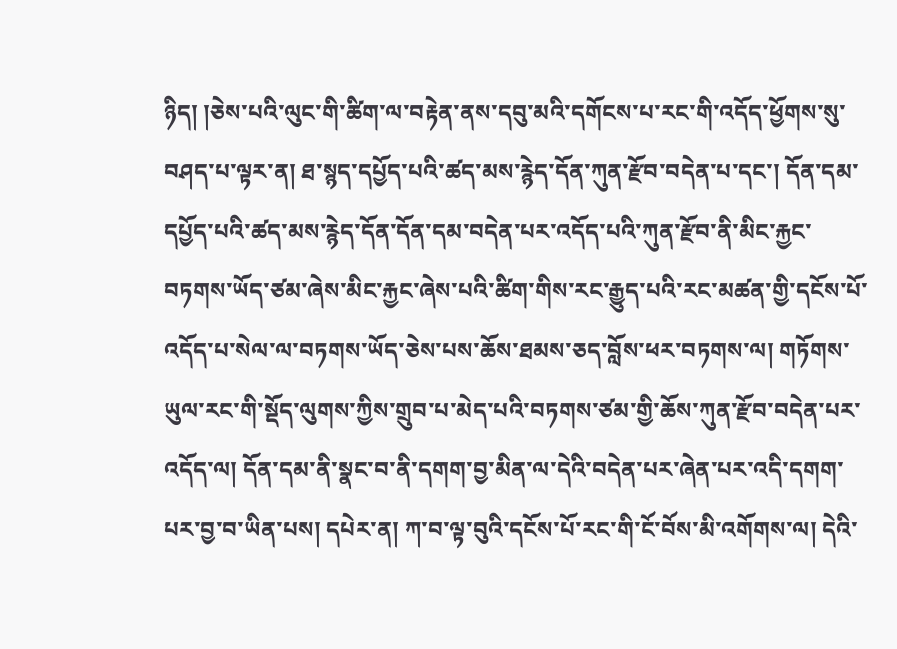ཉིད། །ཅེས་པའི་ལུང་གི་ཚིག་ལ་བརྟེན་ནས་དབུ་མའི་དགོངས་པ་རང་གི་འདོད་ཕྱོགས་སུ་བཤད་པ་ལྟར་ན། ཐ་སྙད་དཔྱོད་པའི་ཚད་མས་རྙེད་དོན་ཀུན་རྫོབ་བདེན་པ་དང་། དོན་དམ་དཔྱོད་པའི་ཚད་མས་རྙེད་དོན་དོན་དམ་བདེན་པར་འདོད་པའི་ཀུན་རྫོབ་ནི་མིང་རྐྱང་བཏགས་ཡོད་ཙམ་ཞེས་མིང་རྐྱང་ཞེས་པའི་ཚིག་གིས་རང་རྒྱུད་པའི་རང་མཚན་གྱི་དངོས་པོ་འདོད་པ་སེལ་ལ་བཏགས་ཡོད་ཅེས་པས་ཆོས་ཐམས་ཅད་བློས་ཕར་བཏགས་ལ། གཏོགས་ཡུལ་རང་གི་སྡོད་ལུགས་ཀྱིས་གྲུབ་པ་མེད་པའི་བཏགས་ཙམ་གྱི་ཆོས་ཀུན་རྫོབ་བདེན་པར་འདོད་ལ། དོན་དམ་ནི་སྣང་བ་ནི་དགག་བྱ་མིན་ལ་དེའི་བདེན་པར་ཞེན་པར་འདི་དགག་པར་བྱ་བ་ཡིན་པས། དཔེར་ན། ཀ་བ་ལྟ་བུའི་དངོས་པོ་རང་གི་ངོ་བོས་མི་འགོགས་ལ། དེའི་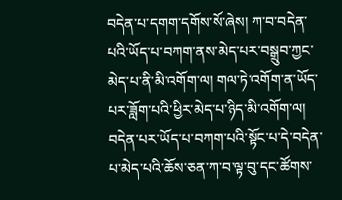བདེན་པ་དགག་དགོས་སོ་ཞེས། ཀ་བ་བདེན་པའི་ཡོད་པ་བཀག་ནས་མེད་པར་བསྒྲུབ་ཀྱང་མེད་པ་ནི་མི་འགོག་ལ། གལ་ཏེ་འགོག་ན་ཡོད་པར་ཟློག་པའི་ཕྱིར་མེད་པ་ཉིད་མི་འགོག་ལ། བདེན་པར་ཡོད་པ་བཀག་པའི་སྟོང་པ་དེ་བདེན་པ་མེད་པའི་ཆོས་ཅན་ཀ་བ་ལྟ་བུ་དང་ཚོགས་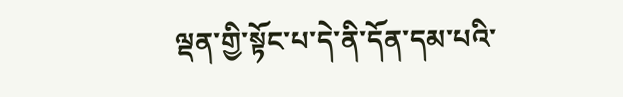ལྡན་གྱི་སྟོང་པ་དེ་ནི་དོན་དམ་པའི་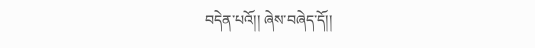བདེན་པའོ།། ཞེས་བཞེད་དོ།།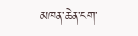མཁན་ཆེན་ངག་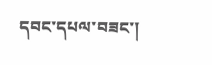དབང་དཔལ་བཟང་།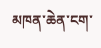མཁན་ཆེན་ངག་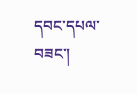དབང་དཔལ་བཟང་།